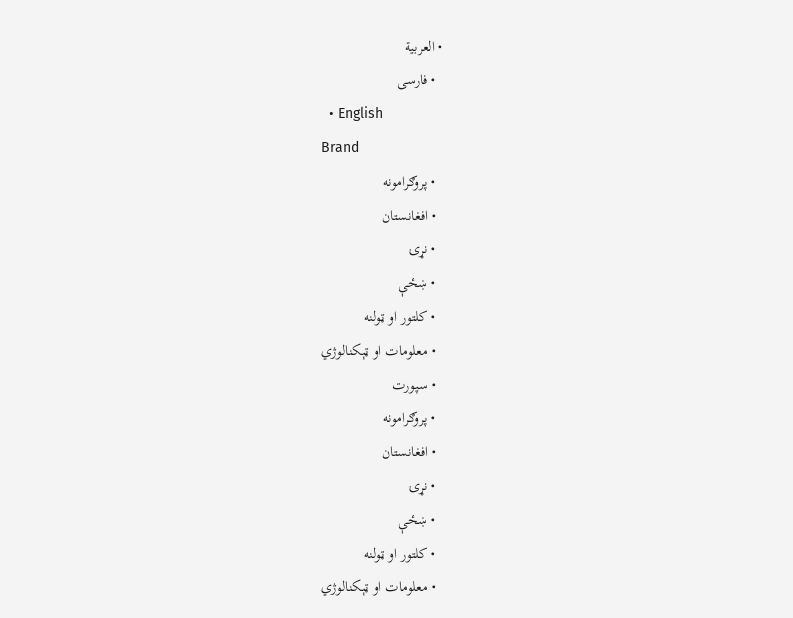• العربية
  • فارسی
  • English
Brand
  • پروګرامونه
  • افغانستان
  • نړۍ
  • ښځې
  • کلتور او ټولنه
  • معلومات او ټېکنالوژي
  • سپورت
  • پروګرامونه
  • افغانستان
  • نړۍ
  • ښځې
  • کلتور او ټولنه
  • معلومات او ټېکنالوژي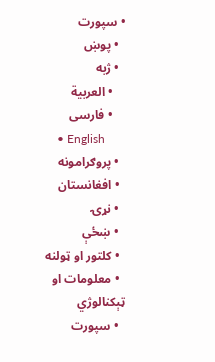• سپورت
  • پوښ
  • ژبه
    • العربية
    • فارسی
    • English
  • پروګرامونه
  • افغانستان
  • نړۍ
  • ښځې
  • کلتور او ټولنه
  • معلومات او ټېکنالوژي
  • سپورت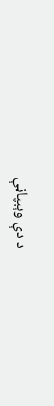د دې وېبپاڼې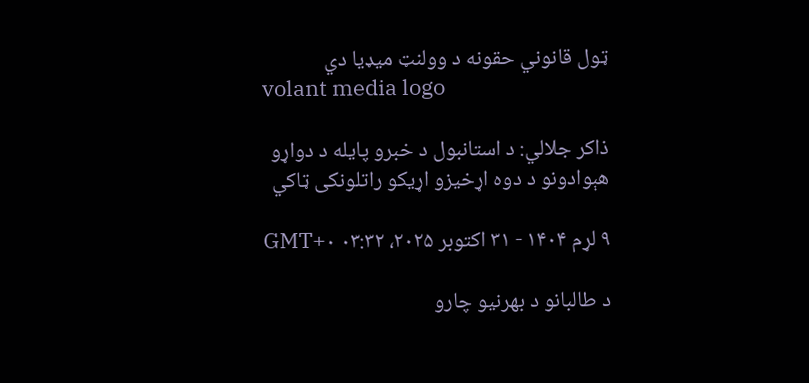ټول قانوني حقونه د وولنټ میډیا دي
volant media logo

ذاکر جلالي: د استانبول د خبرو پایله د دواړو هېوادونو د دوه‌ اړخیزو اړیکو راتلونکی ټاکي

۹ لړم ۱۴۰۴ - ۳۱ اکتوبر ۲۰۲۵، ۰۳:۳۲ GMT+۰

د طالبانو د بهرنیو چارو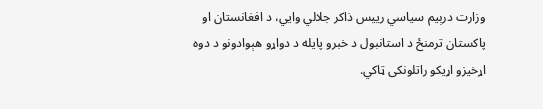وزارت درېیم سیاسي رییس ذاکر جلالي وايي، د افغانستان او پاکستان ترمنځ د استانبول د خبرو پایله د دواړو هېوادونو د دوه‌ اړخیزو اړیکو راتلونکی ټاکي.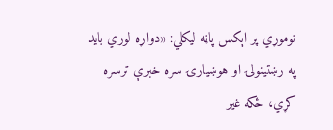نوموړي پر اېکس پاڼه لیکلي: «دواړه لوري باید په رښتینولۍ او هوښیارۍ سره خبرې ترسره کړي، ځکه غیر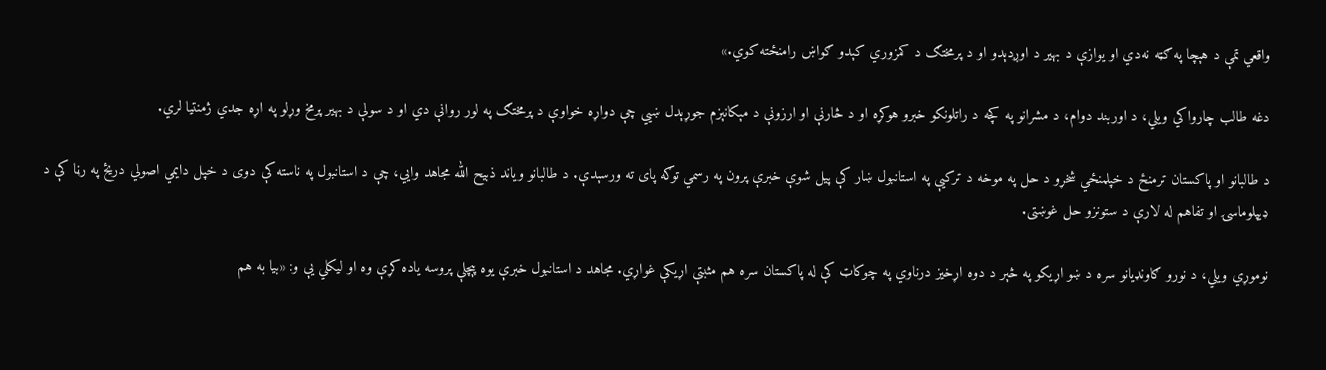واقعي تمې د هېچا په ګټه نه‌دي او یوازې د بهیر د اوږدېدو او د پرمختګ د کمزوري کېدو ګواښ رامنځته کوي.»

دغه طالب چارواکي ویلي، د اوربند دوام، د مشرانو په کچه د راتلونکو خبرو هوکړه او د څارنې او ارزونې د مېکانېزم جوړېدل ښيي چې دواړه خواوې د پرمختګ په لور روانې دي او د سولې د بهیر پرمخ وړلو په اړه جدي ژمنتیا لري.

د طالبانو او پاکستان ترمنځ د خپلمنځي شخړو د حل په موخه د ترکیې په استانبول ښار کې پیل شوې خبرې پرون په رسمي توګه پای ته ورسېدې. د طالبانو ویاند ذبیح الله مجاهد وايي، چې د استانبول په ناسته کې دوی د خپل دايمي‌ اصولي دريځ په رڼا کې د ډيپلوماسۍ او تفاهم له لارې د ستونزو حل غوښتی.

نوموړي ویلي، د نورو ګاونډيانو سره د ښو اړیکو په څېر د دوه اړخیز درناوي په چوکاټ کې له پاکستان سره هم مثبتې اړیکې غواړي. مجاهد د استانبول خبرې یوه پېچلې پروسه یاده کړې وه او لیکلي یې و: «بیا به هم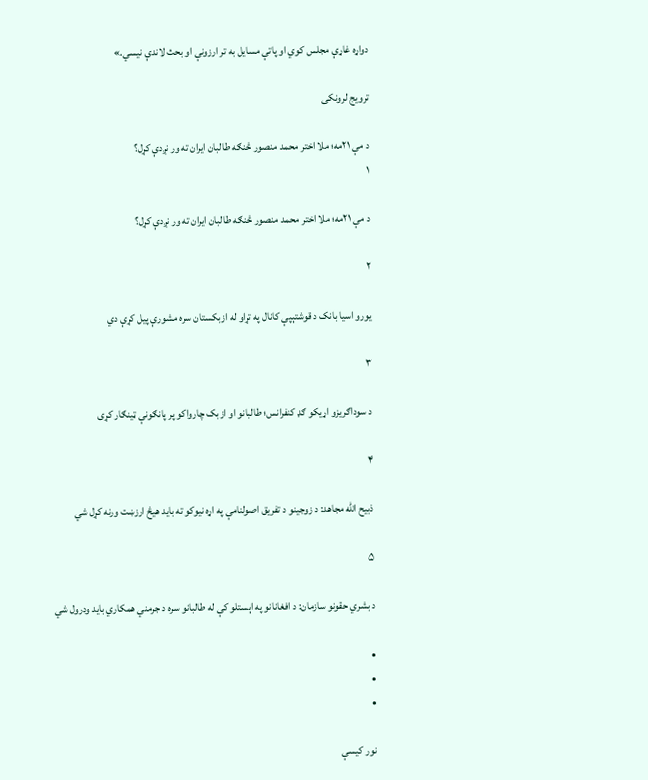دواړه غاړې مجلس کوي او پاتې مسایل به تر ارزونې او بحث لاندې نیسي.»

ترویج لرونکی

د مې ۲۱مه؛ ملا اختر محمد منصور څنګه طالبان ایران ته ور نږدې کړل؟
۱

د مې ۲۱مه؛ ملا اختر محمد منصور څنګه طالبان ایران ته ور نږدې کړل؟

۲

یورو اسیا بانک د قوشتېپې کانال په تړاو له ازبکستان سره مشورې پیل کړې دي

۳

د سوداګریزو اړیکو ګډ کنفرانس؛ طالبانو او ازبک چارواکو پر پانګونې ټینګار کړی

۴

ذبیح الله مجاهد: د زوجینو د تفریق اصولنامې په اړه نیوکو ته باید هیڅ ارزښت ورنه کړل شي

۵

د بشري حقونو سازمان: د افغانانو په اېستلو کې له طالبانو سره د جرمني همکاري باید ودرول شي

•
•
•

نور کیسې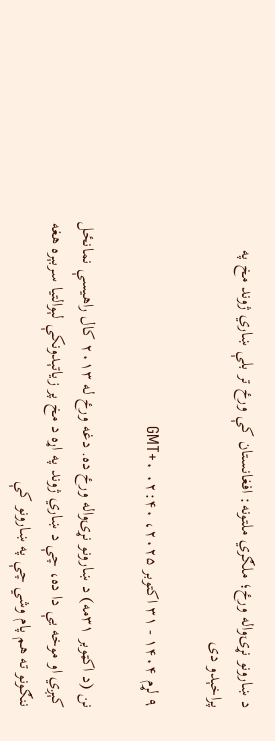د ښارونو نړۍواله ورځ؛ ملګري ملتونه: افغانستان کې ورځ تر بلې ښاري ژوند مخ په پراخېدو دی

۹ لړم ۱۴۰۴ - ۳۱ اکتوبر ۲۰۲۵، ۰۲:۴۰ GMT+۰

نن (د اکټوبر ۳۱مه) د ښارونو نړۍواله ورځ ده. دغه ورځ له ۲۰۱۳ کال راهیسې نمانځل کېږي او موخه یې دا ده، چې د ښاري ژوند په اړه د مخ پر زیاتېدونکې لېوالتیا سربېره هغه ننګونو ته هم پام وشي چې په ښارونو کې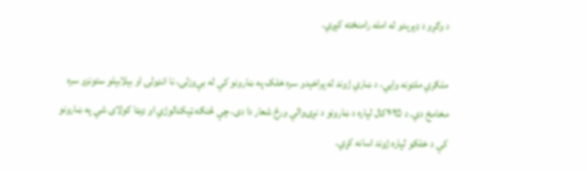د وګړو د ډېرېدو له امله رامنځته کېږي.

ملګري ملتونه وايي، د ښاري ژوند له پراخېدو سره خلک په ښارونو کې له بې‌وزلۍ، نا انډولۍ او بېلابېلو ستونزو سره مخامخ دي. د ۲۰۲۵کال لپاره د ښارونو د نړۍوالې ورځ شعار دا دی، چې څنګه ټېکنالوژي او ډیټا کولای شي په ښارونو کې د خلکو لپاره ژوند اسانه کړي.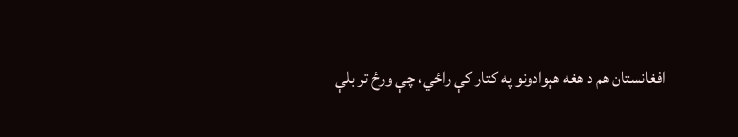افغانستان هم د هغه هېوادونو په کتار کې راځي، چې ورځ تر بلې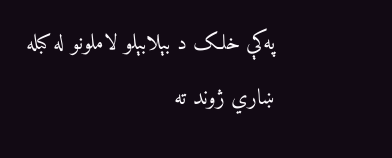په‌کې خلک د بېلابېلو لاملونو له کبله ښاري ژوند ته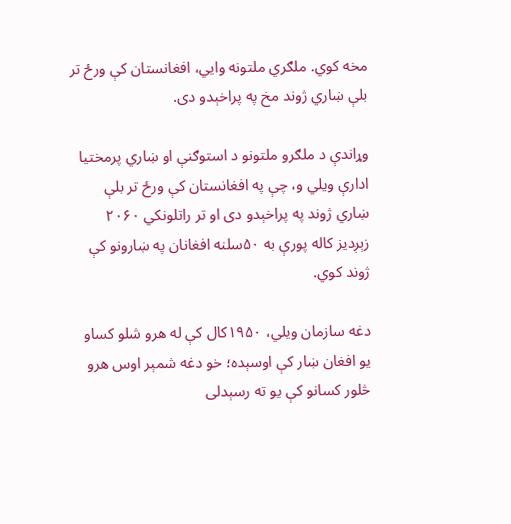مخه کوي. ملګري ملتونه وايي، افغانستان کې ورځ تر بلې ښاري ژوند مخ په پراخېدو دی.

وړاندې د ملګرو ملتونو د استوګنې او ښاري پرمختیا ادارې ویلي و، چې په افغانستان کې ورځ تر بلې ښاري ژوند په پراخېدو دی او تر راتلونکي ۲۰۶۰ زېږدیز کاله پورې به ۵۰سلنه افغانان په ښارونو کې ژوند کوي.

دغه سازمان ویلي، ۱۹۵۰کال کې له هرو شلو کساو یو افغان ښار کې اوسېده؛ خو دغه شمېر اوس هرو څلور کسانو کې یو ته رسېدلی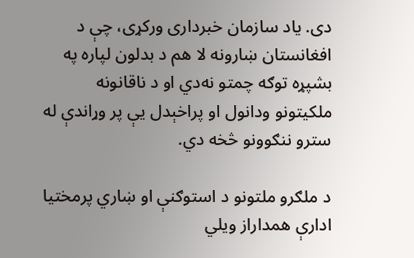دی. یاد سازمان خبرداری ورکړی، چې د افغانستان ښارونه لا هم د بدلون لپاره په بشپړه توګه چمتو نه‌دي او د ناقانونه ملکیتونو ودانول او پراخېدل یې پر وړاندې له سترو ننګوونو څخه دي.

د ملګرو ملتونو د استوګنې او ښاري پرمختیا ادارې همداراز ویلي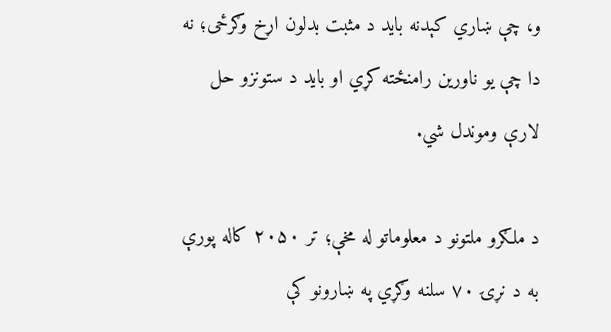و، چې ښاري کېدنه باید د مثبت بدلون اړخ وګرځی؛ نه دا چې یو ناورین رامنځته کړي او باید د ستونزو حل لارې وموندل شي.

د ملګرو ملتونو د معلوماتو له مخې؛ تر ۲۰۵۰ کاله پورې به د نړۍ ۷۰ سلنه وګړي په ښارونو کې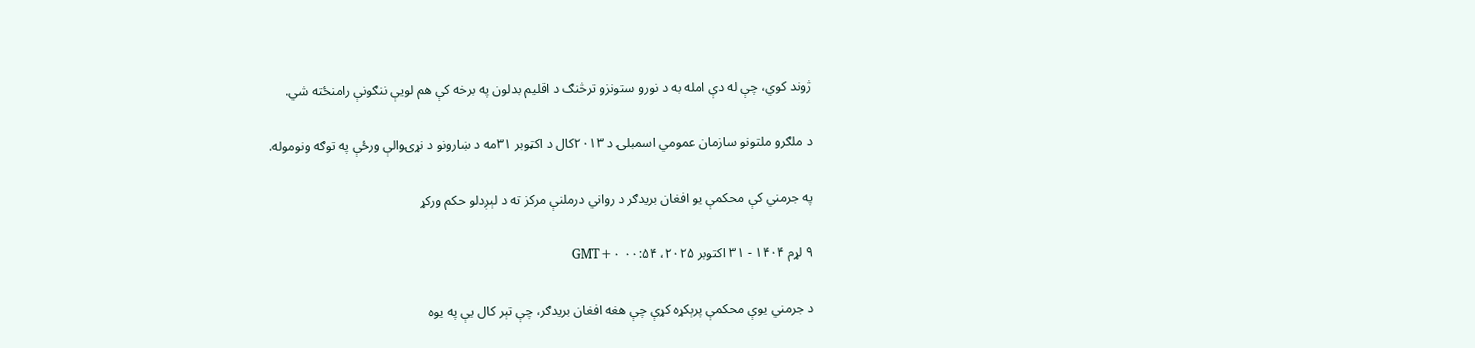ژوند کوي، چې له دې امله به د نورو ستونزو ترڅنګ د اقلیم بدلون په برخه کې هم لویې ننګونې رامنځته شي.

د ملګرو ملتونو سازمان عمومي اسمبلۍ د ۲۰۱۳کال د اکټوبر ۳۱مه د ښارونو د نړۍوالې ورځې په توګه ونوموله.

په جرمني کې محکمې یو افغان بریدګر د رواني درملنې مرکز ته د لېږدلو حکم ورکړ

۹ لړم ۱۴۰۴ - ۳۱ اکتوبر ۲۰۲۵، ۰۰:۵۴ GMT+۰

د جرمني یوې محکمې پرېکړه کړې چې هغه افغان بریدګر، چې تېر کال یې په یوه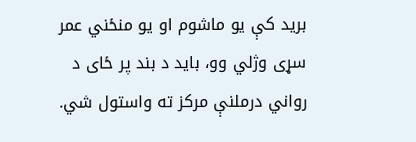برید کې یو ماشوم او یو منځني عمر سړی وژلي وو، باید د بند پر ځای د رواني درملنې مرکز ته واستول شي.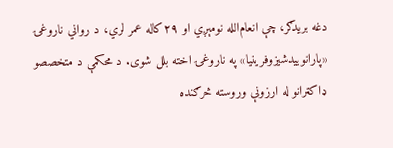دغه بریدګر، چې انعام‌الله نومېږي او ۲۹کاله عمر لري، د رواني ناروغۍ «پارانوییدشیزوفرینیا» په ناروغۍ اخته بلل شوی. د محکمې د متخصصو ډاکټرانو له ارزونې وروسته څرګنده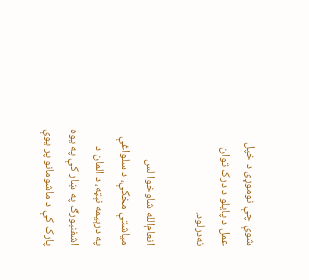شوې چې نوموړی د خپل عمل د پایلو د درک توان نه‌درلود.

انعام‌الله شاوخوا لس میاشتې مخکې، د سلواغې په درېیمه نېټه، د المان د اشفنبورګ په ښار کې په یوه پارک کې د ماشومانو پر یوې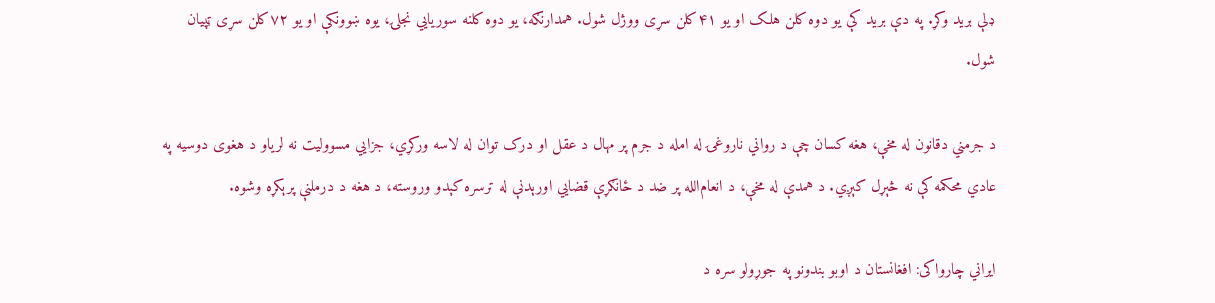ډلې برید وکړ. په دې برید کې یو دوه کلن هلک او یو ۴۱کلن سړی ووژل شول. همدارنګه، یو دوه کلنه سوریایي نجلۍ، یوه ښوونکې او یو ۷۲کلن سړی ټپیان شول.

د جرمني دقانون له مخې، هغه کسان چې د رواني ناروغۍ له امله د جرم پر مهال د عقل او درک توان له لاسه ورکړي، جزایي مسوولیت نه لرياو د هغوی دوسیه په عادي محکمه کې نه څېړل کېږي. د همدې له مخې، د انعام‌الله پر ضد د ځانګړې قضایي اورېدنې له ترسره کېدو وروسته، د هغه د درملنې پرېکړه وشوه.

ایراني چارواکی: افغانستان د اوبو بندونو په جوړولو سره د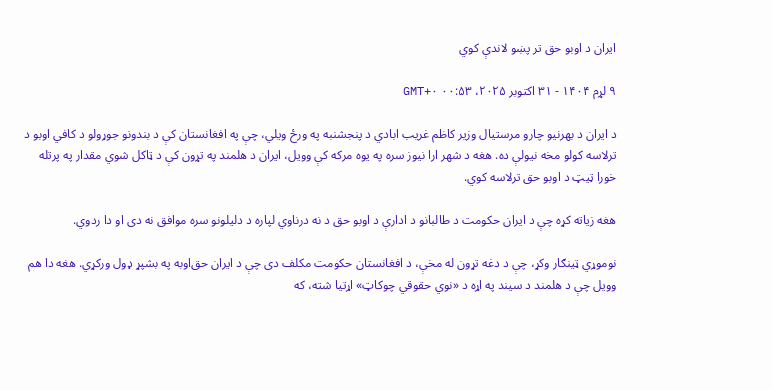ایران د اوبو حق تر پښو لاندې کوي

۹ لړم ۱۴۰۴ - ۳۱ اکتوبر ۲۰۲۵، ۰۰:۵۳ GMT+۰

د ایران د بهرنیو چارو مرستیال وزیر کاظم غریب ابادي د پنجشنبه په ورځ ویلي، چې په افغانستان کې د بندونو جوړولو د کافي اوبو د ترلاسه کولو مخه نیولې ده. هغه د شهر ارا نیوز سره په یوه مرکه کې وویل، ایران د هلمند په تړون کې د ټاکل شوي مقدار په پرتله خورا ټیټ د اوبو حق ترلاسه کوي.

هغه زیاته کړه چې د ایران حکومت د طالبانو د ادارې د اوبو حق د نه درناوي لپاره د دلیلونو سره موافق نه دی او دا ردوي.

نوموړي ټینګار وکړ، چې د دغه تړون له مخې، د افغانستان حکومت مکلف دی چې د ایران حق‌اوبه په بشپړ ډول ورکړي. هغه دا هم وویل چې د هلمند د سیند په اړه د «نوي حقوقي چوکاټ» اړتیا شته، که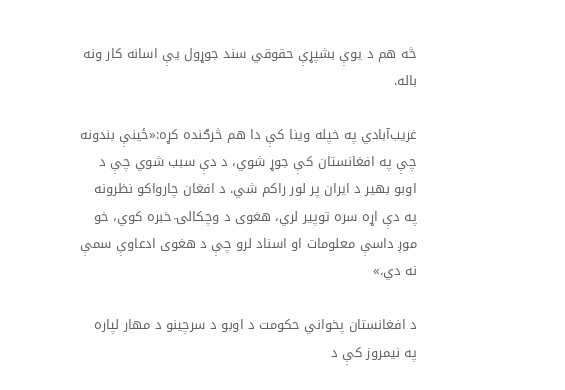څه هم د یوې بشپړې حقوقي سند جوړول یې اسانه کار ونه باله.

غریب‌آبادي په خپله وینا کې دا هم څرګنده کړه:«ځینې بندونه چې په افغانستان کې جوړ شوي، د دې سبب شوي چې د اوبو بهیر د ایران پر لور راکم شي. د افغان چارواکو نظرونه په دې اړه سره توپیر لري، هغوی د وچکالۍ خبره کوي، خو موږ داسې معلومات او اسناد لرو چې د هغوی ادعاوې سمې نه دي.»

د افغانستان پخواني حکومت د اوبو د سرچینو د مهار لپاره په نیمروز کې د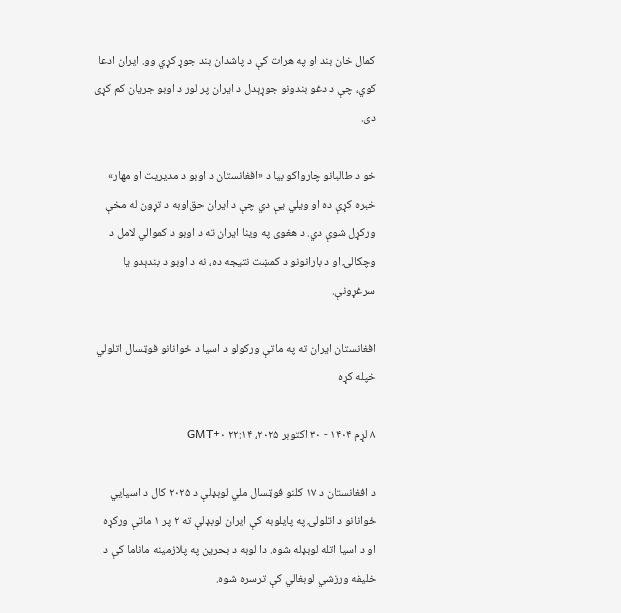کمال خان بند او په هرات کې د پاشدان بند جوړ کړي وو. ایران ادعا کوي، چې د دغو بندونو جوړېدل د ایران پر لور د اوبو جریان کم کړی دی.

خو د طالبانو چارواکو بیا د «افغانستان د اوبو د مدیریت او مهار» خبره کړې ده او ویلي یې دي چې د ایران حق‌اوبه د تړون له مخې ورکړل شوې دي. د هغوی په وینا ایران ته د اوبو د کموالي لامل د وچکالۍ او د بارانونو د کمښت نتیجه ده، نه د اوبو د بندېدو یا سرغړونې.

افغانستان ایران ته په ماتې ورکولو د اسیا د ځوانانو فوټسال اتلولي‌ خپله کړه

۸ لړم ۱۴۰۴ - ۳۰ اکتوبر ۲۰۲۵، ۲۲:۱۴ GMT+۰

د افغانستان د ۱۷ کلنو فوټسال ملي لوبډلې د ۲۰۲۵ کال د اسیایي ځوانانو د اتلولۍ په پایلوبه کې ایران لوبډلې ته ۲ پر ۱ ماتې ورکړه او د اسیا اتله لوبډله شوه. دا لوبه د بحرین په پلازمینه ماناما کې د خلیفه ورزشي لوبغالي کې ترسره شوه.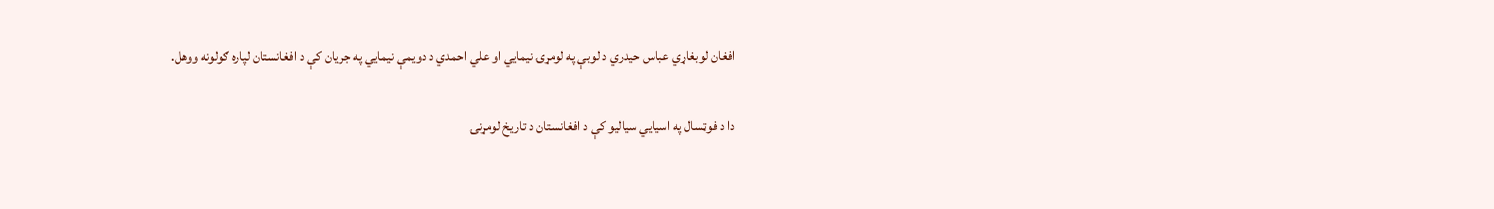افغان لوبغاړي عباس حیدري د لوبې په لومړۍ نیمایي او علي احمدي د دویمې نیمایي په جریان کې د افغانستان لپاره ګولونه ووهل.

دا د فوټسال په اسیايي سیالیو کې د افغانستان د تاریخ لومړنۍ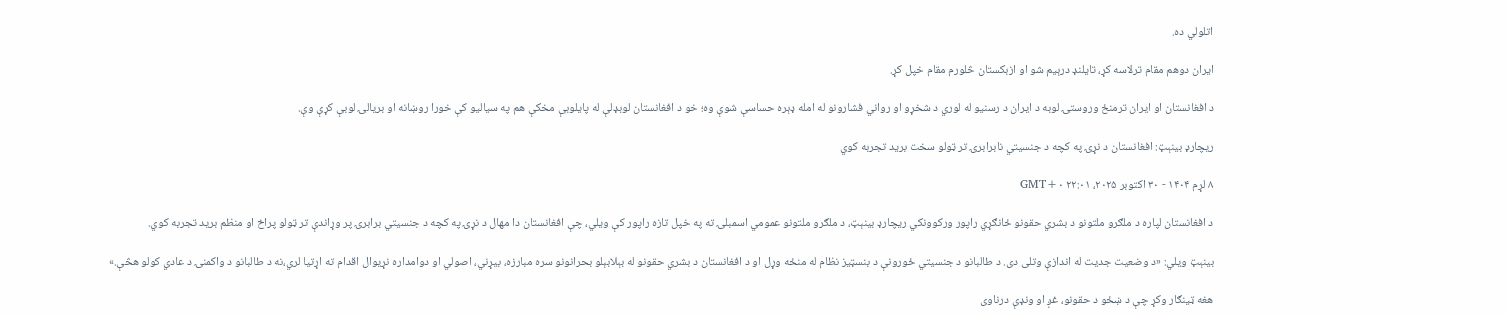اتلولي ده.

ایران دوهم مقام ترلاسه کړ، تایلنډ درېیم شو او ازبکستان څلورم مقام خپل کړ.

د افغانستان او ایران ترمنځ وروستۍ لوبه د ایران د رسنیو له لوري د شخړو او رواني فشارونو له امله ډېره حساسې شوې وه؛ خو د افغانستان لوبډلې له پایلوبې مخکې هم په سیالیو کې خورا روښانه او بریالۍ لوبې کړې وې.

ریچارډ بینېټ: افغانستان د نړۍ په کچه د جنسیتي نابرابرۍ تر ټولو سخت برید تجربه کوي

۸ لړم ۱۴۰۴ - ۳۰ اکتوبر ۲۰۲۵، ۲۲:۰۱ GMT+۰

د افغانستان لپاره د ملګرو ملتونو د بشري حقونو ځانګړي راپور ورکوونکي ریچارډ بینېټ، د ملګرو ملتونو عمومي اسمبلۍ ته په خپل تازه راپور کې ویلي، چې افغانستان دا مهال د نړۍ په کچه د جنسیتي برابرۍ پر وړاندې تر ټولو پراخ او منظم برید تجربه کوي.

بینېټ ویلي: «د وضعیت جديت له اندازې وتلی دی. د طالبانو د جنسیتي ځورونې د بنسټیز نظام له منځه وړل او د افغانستان د بشري حقونو له بېلابېلو بحرانونو سره مبارزه، بیړني، اصولي او دوامداره نړیوال اقدام ته اړتیا لري،نه د طالبانو د واکمنۍ د عادي کولو هڅې.»

هغه ټینګار وکړ چې د ښځو د حقونو، غږ او ونډې درناوی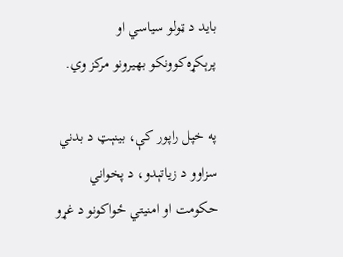باید د ټولو سیاسي او پرېکړه‌کوونکو بهیرونو مرکز وي.

په خپل راپور کې، بینېټ د بدني سزاوو د زیاتېدو، د پخواني حکومت او امنیتي ځواکونو د غړو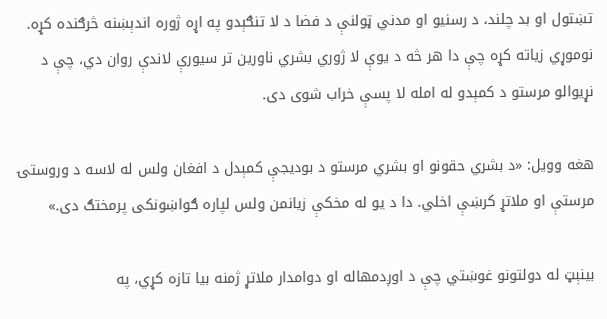تښتول او بد چلند، د رسنیو او مدني ټولنې د فضا د لا تنګېدو په اړه ژوره اندېښنه څرګنده کړه. نوموړي زیاته کړه چې دا هر څه د یوې لا ژوري بشري ناورین تر سیورې لاندې روان دي، چې د نړیوالو مرستو د کمېدو له امله لا پسې خراب شوی دی.

هغه وویل: «د بشري حقونو او بشري مرستو د بودیجې کمېدل د افغان ولس له لاسه د وروستۍ مرستې او ملاتړ کرښې اخلي. دا د یو له مخکې زیانمن ولس لپاره ګواښونکی پرمختګ دی.»

بینېټ له دولتونو غوښتي چې د اوږدمهاله او دوامدار ملاتړ ژمنه بیا تازه کړي، په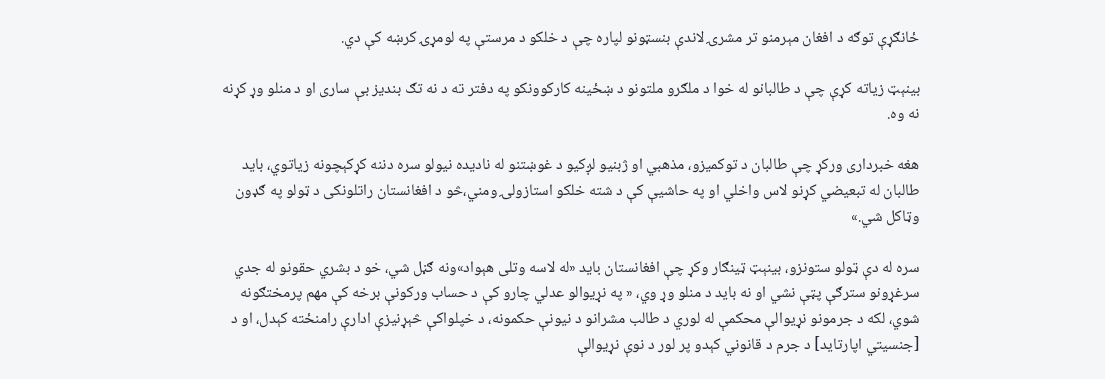ځانګړې توګه د افغان مېرمنو تر مشرۍ لاندې بنسټونو لپاره چې د خلکو د مرستې په لومړۍ کرښه کې دي.

بینېټ زیاته کړې چې د طالبانو له خوا د ملګرو ملتونو د ښځينه کارکوونکو په دفتر ته د نه تګ بندیز بې ساری او د منلو وړ کړنه نه وه.

هغه خبرداری ورکړ چې طالبان د توکمیزو، مذهبي او ژبنیو لږکیو د غوښتنو له نادیده نیولو سره دننه کړکېچونه زیاتوي، باید طالبان له تبعیضي کړنو لاس واخلي او په حاشیې کې د شته خلکو استازولۍ ومني،څو د افغانستان راتلونکی د ټولو په ګډون وټاکل شي.»

سره له دې ټولو ستونزو، بینېټ ټینګار وکړ چې افغانستان باید «له لاسه وتلی هېواد»ونه ګڼل شي، خو د بشري حقونو له جدي سرغړونو سترګې پټې نشي او نه باید د منلو وړ وي، « په نړیوالو عدلي چارو کې د حساب ورکونې برخه کې مهم پرمختګونه شوي، لکه د جرمونو نړیوالې محکمې له لوري د طالب مشرانو د نیونې حکمونه، د خپلواکې څېړنیزې ادارې رامنځته کېدل، او د [جنسیتي اپارتاید] د جرم د قانوني کېدو پر لور د نوې نړیوالې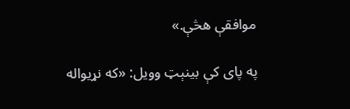موافقې هڅې.»

په پای کې بینېټ وویل: «که نړیواله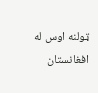ټولنه اوس له افغانستان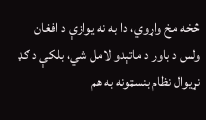څخه مخ واړوي، دا به نه یوازې د افغان ولس د باور د ماتېدو لامل شي، بلکې د ګډ نړیوال نظام بنسټونه به هم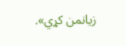زیانمن کړي».